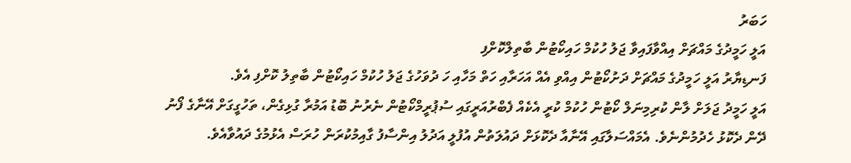ހަބަރު
އަލީ ހަމީދުގެ މައްޗަށް އިއްވާފައިވާ ޖަލު ހުކުމް ހައިކޯޓުން ބާތިލްކޮށްފި
ފަނޑިޔާރު އަލީ ހަމީދުގެ މައްޗަށް ދަށުކޯޓުން އިއްވި އެއް އަހަރާއި ހަތް މަހާއި ހަ ދުވަހުގެ ޖަލު ހުކުމް ހައިކޯޓުން ބާތިލު ކޮށްފި އެވެ.
އަލީ ހަމީދު ޖަލަށް ލާން ކުރިމިނަލް ކޯޓުން ހުކުމް ކުރީ އެކެއް ފެބްރުއަރީގައި ސުޕުރީމްކޯޓުން ނެރުނު ބޮޑު އަމުރާ ގުޅިގެން، ތަހުގީގަށް އޭނާގެ ފޯނު ދޭން ދެކޮޅު ހެދުމުންނެވެ. އެމައްސަލާގައި އޭނާއާ ދެކޮޅަށް ދައުލަތުން އުފުލީ އަދުލު އިންސާފު ގާއިމުކުރަން ހުރަސް އެޅުމުގެ ދައުވާއެވެ.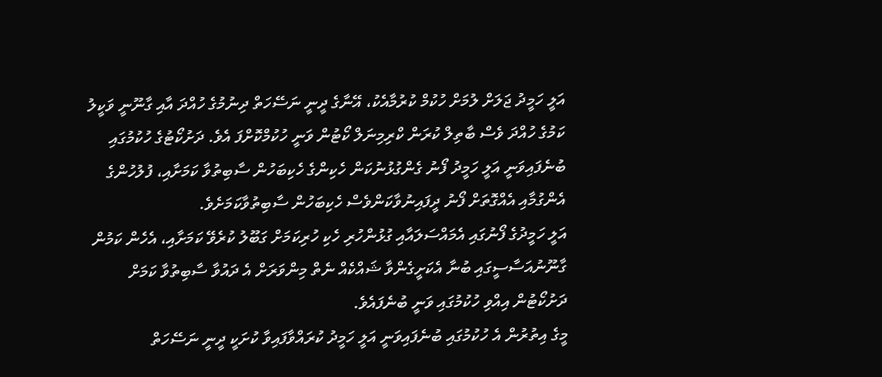އަލީ ހަމީދު ޖަލަށް ލުމަށް ހުކުމް ކުރުމާއެކު، އޭނާގެ ދީނީ ނަސޭހަތް ދިނުމުގެ ހުއްދަ އާއި ގާނޫނީ ވަކީލު ކަމުގެ ހުއްދަ ވެސް ބާތިލް ކުރަން ކްރިމިނަލް ކޯޓުން ވަނީ ހުކުމްކޮށްފަ އެވެ. ދަށުކޯޓުގެ ހުކުމުގައި ބުނެފައިވަނީ އަލީ ހަމީދު ފޯނު ގެންގުޅުނުކަން ހެކިންގެ ހެކިބަހުން ސާބިތުވާ ކަމަށާއި، ފުލުހުންގެ އެންގުމާއި އެއްގޮތަށް ފޯނު ދީފައިނުވާކަންވެސް ހެކިބަހުން ސާބިތުވާކަމަށެވެ.
އަލީ ހަމީދުގެ ފޯނުގައި އެމައްސަލައާއި ގުޅުންހުރި ހެކި ހުރިކަމަށް ގަބޫލު ކުރެވޭ ކަމަށާއި، އެހެން ކަމުން ގާނޫނުއަސާސީގައި ބުނާ އެކަށީގެންވާ ޝައްކެއް ނެތް މިންވަރަށް އެ ދައުވާ ސާބިތުވާ ކަމަށް ދަށުކޯޓުން އިއްވި ހުކުމުގައި ވަނީ ބުނެފައެވެ.
މީގެ އިތުރުން އެ ހުކުމުގައި ބުނެފައިވަނީ އަލީ ހަމީދު ކުރައްވާފައިވާ ކުށަކީ ދީނީ ނަސޭހަތް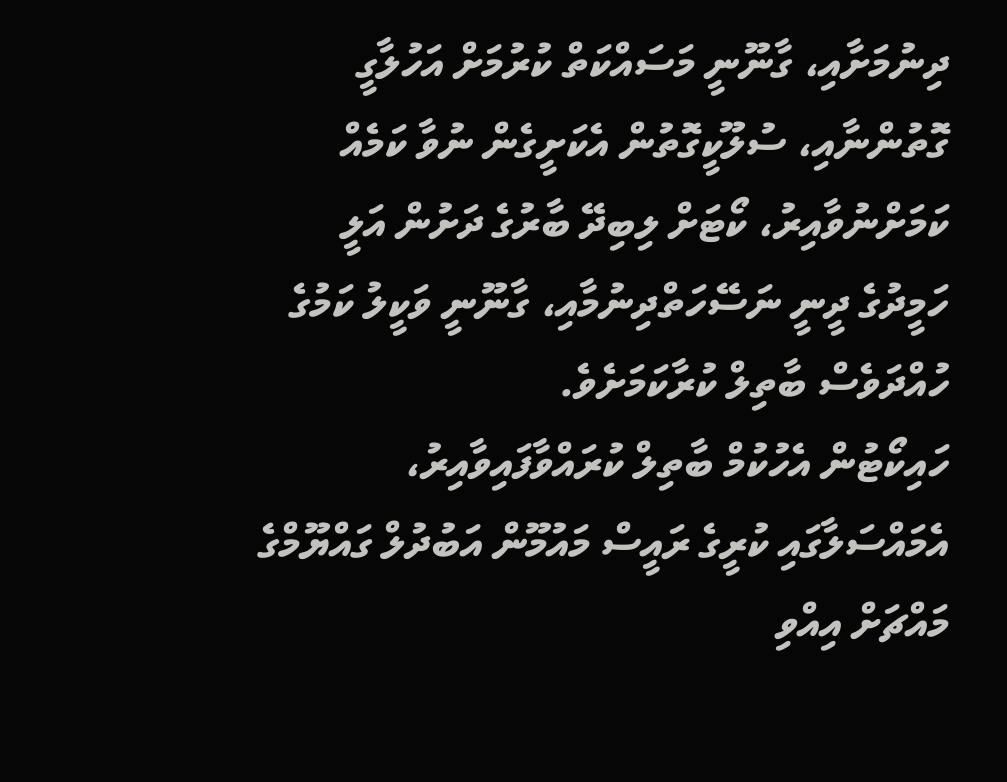ދިނުމަށާއި، ގާނޫނީ މަސައްކަތް ކުރުމަށް އަހުލާގީ ގޮތުންނާއި، ސުލޫކީގޮތުން އެކަށީގެން ނުވާ ކަމެއް ކަމަށްނުވާއިރު، ކޯޓަށް ލިބިދޭ ބާރުގެ ދަށުން އަލީ ހަމީދުގެ ދީނީ ނަސޭހަތްދިނުމާއި، ގާނޫނީ ވަކީލު ކަމުގެ ހުއްދަވެސް ބާތިލް ކުރާކަމަށެވެ.
ހައިކޯޓުން އެހުކުމް ބާތިލް ކުރައްވާފައިވާއިރު، އެމައްސަލާގައި ކުރީގެ ރައީސް މައުމޫން އަބުދުލް ގައްޔޫމްގެ މައްޗަށް އިއްވި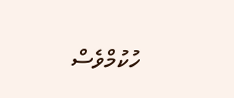ހުކުމްވެސް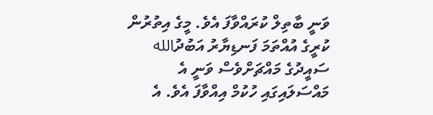ވަނީ ބާތިލް ކުރައްވާފަ އެވެ. މީގެ އިތުރުން ކުރީގެ އުއްތަމަ ފަނޑިޔާރު އަބުދުالله ސައީދުގެ މައްޗަށްވެސް ވަނީ އެ މައްސަލައިގައި ހުކުމް އިއްވާފަ އެވެ. އެ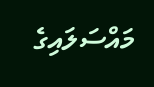މައްސަލައިގެ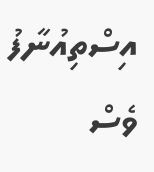އިސްތިއުނާފު ވެސް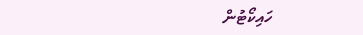ހައިކޯޓުން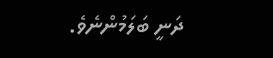ދަނީ ބަލަމުންނެވެ.